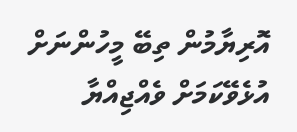އޮރިޔާމުން ތިބޭ މީހުންނަށް އުޅެވޭކަމަށް ވެއްޖިއްޔާ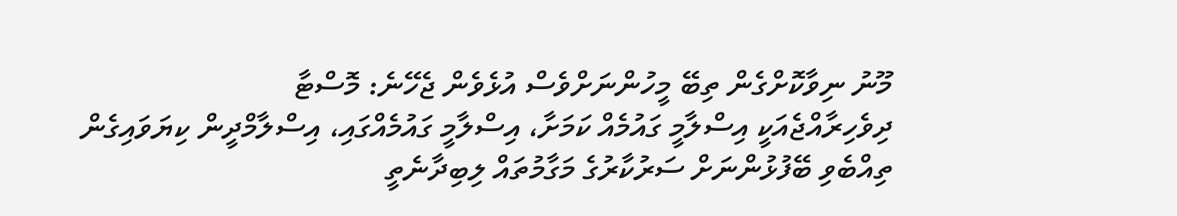މޫނު ނިވާކޮށްގެން ތިބޭ މީހުންނަށްވެސް އުޅެވެން ޖެހޭނެ: މޮސްޓާ
ދިވެހިރާއްޖެއަކީ އިސްލާމީ ގައުމެއް ކަމަށާ، އިސްލާމީ ގައުމެއްގައި، އިސްލާމްދީން ކިޔަވައިގެން ތިއްބެވި ބޭފުޅުންނަށް ސަރުކާރުގެ މަގާމުތައް ލިބިދާނެތީ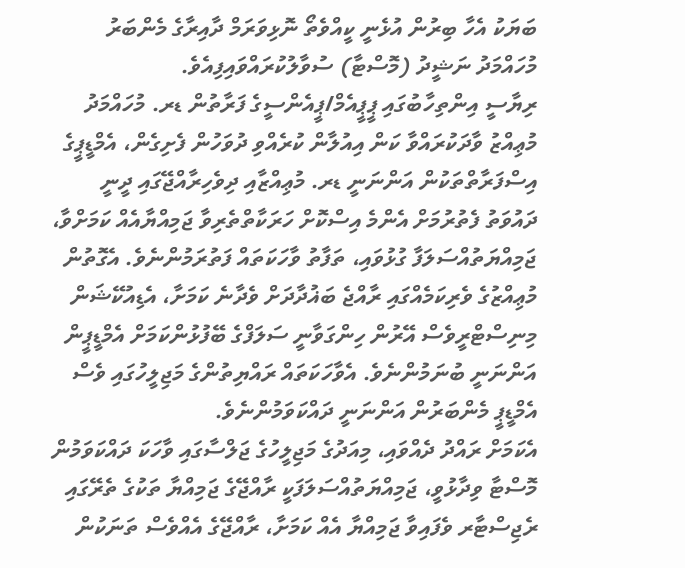ބަޔަކު އެހާ ބިރުން އުޅެނީ ކީއްވެތޯ ނޮޅިވަރަމް ދާއިރާގެ މެންބަރު މުހައްމަދު ނަޝީދު (މޮސްޓާ) ސުވާލުކުރައްވައިފިއެވެ.
ރިޔާސީ އިންތިހާބުގައި ޕީޕީއެމް/ޕީއެންސީގެ ފަރާތުން ޑރ. މުހައްމަދު މުޢިއްޒު ވާދަކުރައްވާ ކަން އިއުލާން ކުރެއްވި ދުވަހުން ފެށިގެން، އެމްޑީޕީގެ އިސްފަރާތްތަކުން އަންނަނީ ޑރ. މުޢިއްޒާއި ދިވެހިރާއްޖޭގައި ދީނީ ދައުވަތު ފެތުރުމަށް އެންމެ އިސްކޮށް ހަރަކާތްތެރިވާ ޖަމިއްޔާއެއް ކަމަށްވާ، ޖަމިއްޔަތުއްސަލަފާ ގުޅުވައި، ތަފާތު ވާހަކަތައް ފަތުރަމުންނެވެ. އެގޮތުން މުޢިއްޒުގެ ވެރިކަމެއްގައި ރާއްޖެ ބަޣުދާދަށް ވެދާނެ ކަމަށާ، އެޑިއުކޭޝަން މިނިސްޓްރީވެސް އޭރުން ހިންގަވާނީ ސަލަފްގެ ބޭފުޅުންކަމަށް އެމްޑީޕީން އަންނަނީ ބުނަމުންނެވެ. އެވާހަކަތައް ރައްޔިތުންގެ މަޖިލީހުގައި ވެސް އެމްޑީޕީ މެންބަރުން އަންނަނީ ދައްކަވަމުންނެވެ.
އެކަމަށް ރައްދު ދެއްވައި، މިއަދުގެ މަޖިލީހުގެ ޖަލްސާގައި ވާހަކަ ދައްކަވަމުން މޮސްޓާ ވިދާޅުވީ، ޖަމިއްޔަތުއްސަލަފަކީ ރާއްޖޭގެ ޖަމިއްޔާ ތަކުގެ ތެރޭގައި ރެޖިސްޓާރ ވެފައިވާ ޖަމިއްޔާ އެއް ކަމަށާ، ރާއްޖޭގެ އެއްވެސް ތަނަކުން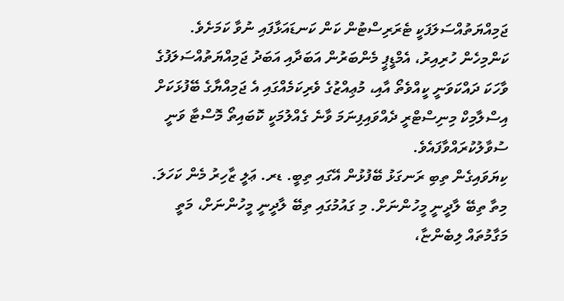ޖަމިއްޔަތުއްސަލަފަކީ ޓެރަރިސްޓުން ކަން ކަނޑައަޅާފައި ނުވާ ކަމަށެވެ.
ކަންމިހެން ހުރިއިރު، އެމްޑީޕީ މެންބަރުން އަބަދާއި އަބަދު ޖަމިއްޔަތުއްސަލަފުގެ ވާހަކަ ދައްކަވަނީ ކީއްވެތޯ އާއި، މުޢިއްޒުގެ ވެރިކަމެއްގައި އެ ޖަމިއްޔާގެ ބޭފުޅަކަށް އިސްލާމިކް މިނިސްޓްރީ ދެއްވައިފިނަމަ ވާނެ ގެއްލުމަކީ ކޮބައިތޯ މޮސްޓާ ވަނީ ސުވާލުކުރައްވާފައެވެ.
ކިޔަވައިގެން ތިބި ރަނގަޅު ބޭފުޅުން އޭގައި ތިބީ. ޑރ. ޢަލީ ޒާހިރު މެން ކަހަލަ. މިތާ ތިބޭ ލާދީނީ މީހުންނަށް. މި ގައުމުގައި ތިބޭ ލާދީނީ މީހުންނަށް، މަތީ މަގާމުތައް ލިބެންޏާ،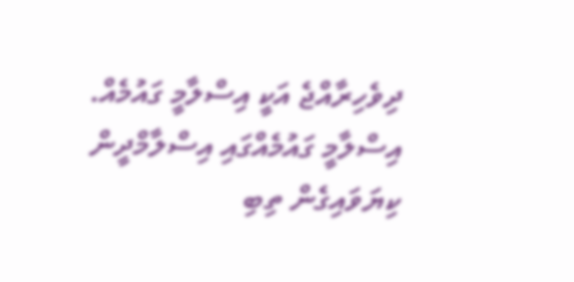ދިވެހިރާއްޖެ އަކީ އިސްލާމީ ގައުމެއް. އިސްލާމީ ގައުމެއްގައި އިސްލާމްދީން ކިޔަވައިގެން ތިބި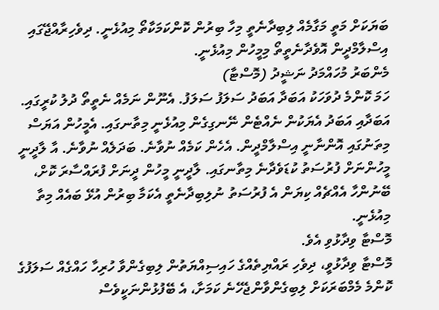ބަޔަކަށް މަތީ މަގާމެއް ލިބިދާނެތީ މިހާ ބިރުން ކޮންކަމަކާތޯ މިއުޅެނީ. ދިވެހިރާއްޖޭގައި އިސްލާމްދީން އޮވެދާނެތީތޯ މިމީހުން މިއުޅެނީ.
މެންބަރު މުހައްމަދު ނަޝީދު (މޮސްޓާ)
ހަމަ ކޮންމެ ދުވަހަކު އަބަދާ އަބަދު ސަލަފު ސަލަފު. އެނޫން ނަމެއް ނެތީތޯ ދުލު ކުރީގައި. އަބަދާއި އަބަދު އެޔަކުން ނެއްޓެން ނޭނގިގެން މިއުޅެނީ މިތާނގައި. އެމީހުން އަޔަސް މިތަނުގައި އޮންނާނީ އިސްލާމްދީން. އެހެން ކަމެއް ނުވާނެ. ބަދަލެއް ނުވާނެ. އާ ލާދީނީ މީހުންނަށް ފުރުސަތު ކުޑަވެދާނެ މިތާނގައި. ލާދީނީ މީހުން ދީނަށް ފުރައްސާރަ ކޮށް، ބޭނުންހާ އެއްޗެއް ކިޔަން އެ ފުރުސަތު ނުލިބިދާނެތީ އެކަމާ ބިރުން އުޅޭ ބައެއް މިތާ މިއުޅެނީ.
މޮސްޓާ ވިދާޅުވި އެވެ.
މޮސްޓާ ވިދާޅުވީ، ދިވެހި ރައްޔިތެއްގެ ހައިސިއްޔަތުން ލިބިގެންވާ ހުރިހާ ހައްގެއް ސަލަފުގެ ކޮންމެ މެމްބަރަކަށް ލިބިގެންވާންޖެހޭނެ ކަމަށާ، އެ ބޭފުޅުންނަކީވެސް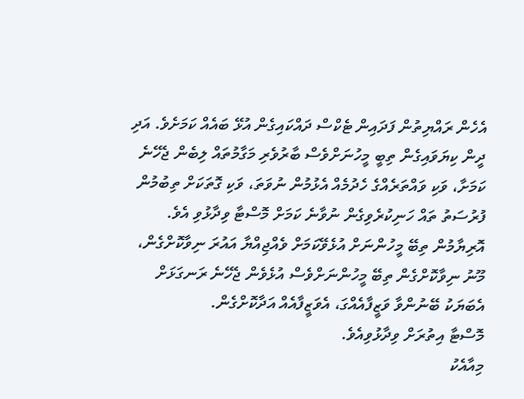އެހެން ރައްޔިތުން ފަދައިން ޓެކްސް ދައްކައިގެން އުޅޭ ބައެއް ކަމަށެވެ. އަދި ދީން ކިޔަވައިގެން ތިބީ މީހުނަށްވެސް ބާރުވެރި މަގާމުތައް ލިބެން ޖެހޭނެ ކަމަށާ، ވަކި ވައްތަރެއްގެ ހެދުމެއް އެޅުމުން ނުވަތަ، ވަކި ގޮތަކަށް ތިބުމުން ފުރުސަތު ތައް ހަނިކުރެވިގެން ނުވާނެ ކަމަށް މޮސްޓާ ވިދާޅުވި އެވެ.
އޮރިޔާމުން ތިބޭ މީހުންނަށް އުޅެވޭކަމަށް ވެއްޖިއްޔާ އައުރަ ނިވާކޮށްގެން، މޫނު ނިވާކޮށްގެން ތިބޭ މީހުންނަށްވެސް އުޅެވެން ޖެހޭނެ ރަނގަޅަށް އެބަޔަކު ބޭނުންވާ ވަޒީފާއެއްގަ، އެވަޒީފާއެއް އަދާކޮށްގެން.
މޮސްޓާ އިތުރަށް ވިދާޅުވިއެވެ.
މިއާއެކު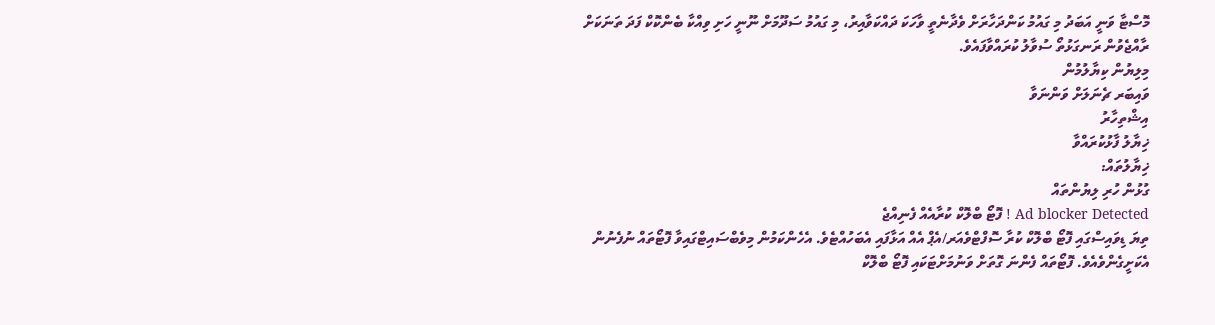މޮސްޓާ ވަނީ އަބަދު މި ގައުމު ކަންދަހާރަށް ވެދާނެތީ ވާހަކަ ދައްކަވާއިރު، މި ގައުމު ސަދޫމަށް ނޫނީ ހަށި ވިއްކާ ބެންކޮކް ފަދަ ތަނަކަށް ރާއްޖެވުން ރަނގަޅުތޯ ސުވާލު ކުރައްވާފައެވެ.
މިލިޔުން ކިޔާލުމުން
ވައިބަރ ޗެނަލަށް ވަންނަވާ
އިޝްތިހާރު
ޚިޔާލު ފާޅުކުރައްވާ
ޚިޔާލުތައް:
ގުޅުން ހުރި ލިޔުންތައް
Ad blocker Detected ! ފޮޓޯ ބްލޮކް ކުރާއެއް ފެނިއްޖެ
ތިޔަ ޑިވައިސްގައި ފޮޓޯ ބްލޮކް ކުރާ ސޮފްޓްވެއަރ/އެޕް އެއް އަޅާފައި އެބަހުއްޓެވެ. އެހެންކަމުން މިވެބްސައިޓްގައިވާ ފޮޓޯތައް ނުފެނުން އެކަށީގެންވެއެވެ. ފޮޓޯތައް ފެންނަ ގޮތަށް ވަނުމަށްޓަކައި ފޮޓޯ ބްލޮކް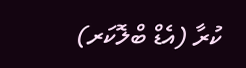ކުރާ (އެޑް ބްލޮކަރ)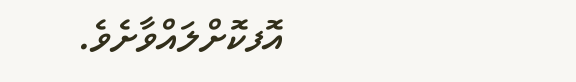އޮފކޮށްލައްވާށެވެ.